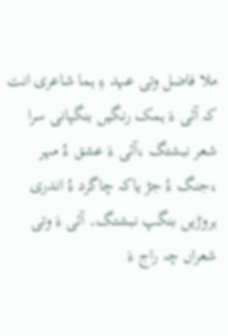ملا فاضل وتی عہد ءِ ہما شاعری انت کہ آئی ءَ ہمک رنگیں بنگپانی سرا شعر نبشتگ ،آئی ءَ عشق ءُ مہر ،جنگ ءُ جڑ یاکہ چاگرد ءُ اندری ہروڑیں بنگپ نبشتگ۔ آئی ءَ وتی شعراں چہ راج ءَ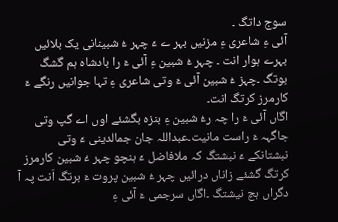سوج داتگ ۔
آئی ءِ شاعری ءِ مزنیں بہر ے ءَ چہر ءُ شبینانی یک بلائیں بہرے ہوار انت ۔ چہر ءُ شبین ءِ آئی ءَ را بادشاہ ہم گشگ بوتگ ۔چہز ءُ شبین آئی ءَ وتی شاعری ءِ تہا جوانیں رنگے ءَ کارمرز کرتگ انت۔
اگاں آئی ءَ را چہ رءُ شبین ءِ بنزہ بگشئے اوں اے گپ وتی جاگہہ ءَ راست مانیت۔عبداللہ جان جمالدینی ءَ وتی نبشتانکے ءَ نبشتگ کہ ملافاضل ءَ ہنچو چہر ءُ شبین کارمرز کرتگ گشئے زاناں درائیں چہر ءُ شبین پروت ءَ برتگ اَنت پہ آ دگراں ہچ نیشتگ ۔اگاں سرجمی ءَ آئی ءِ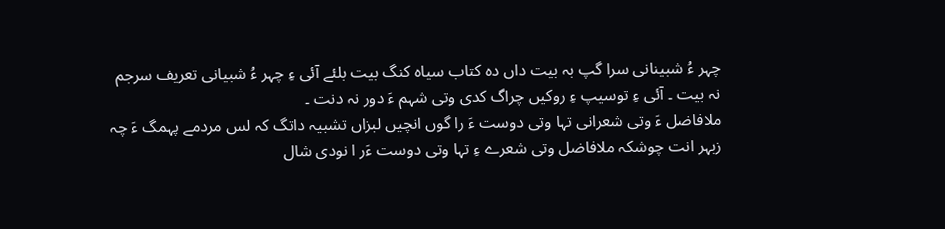چہر ءُ شبینانی سرا گپ بہ بیت داں دہ کتاب سیاہ کنگ بیت بلئے آئی ءِ چہر ءُ شبیانی تعریف سرجم نہ بیت ۔ آئی ءِ توسیپ ءِ روکیں چراگ کدی وتی شہم ءَ دور نہ دنت ۔
ملافاضل ءَ وتی شعرانی تہا وتی دوست ءَ را گوں انچیں لبزاں تشبیہ داتگ کہ لس مردمے پہمگ ءَ چہ زبہر انت چوشکہ ملافاضل وتی شعرے ءِ تہا وتی دوست ءَر ا نودی شال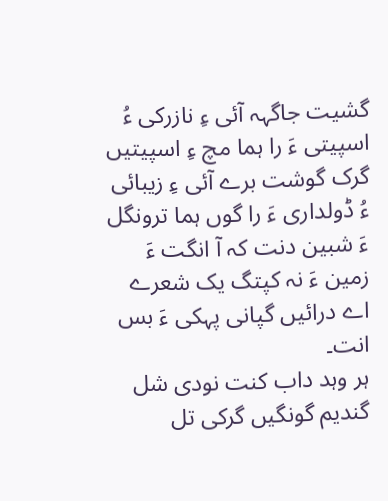گشیت جاگہہ آئی ءِ نازرکی ءُ اسپیتی ءَ را ہما مچ ءِ اسپیتیں گرک گوشت برے آئی ءِ زیبائی ءُ ڈولداری ءَ را گوں ہما ترونگل ءَ شبین دنت کہ آ انگت ءَ زمین ءَ نہ کپتگ یک شعرے اے درائیں گپانی پہکی ءَ بس انت۔
ہر وہد داب کنت نودی شل
گندیم گونگیں گرکی تل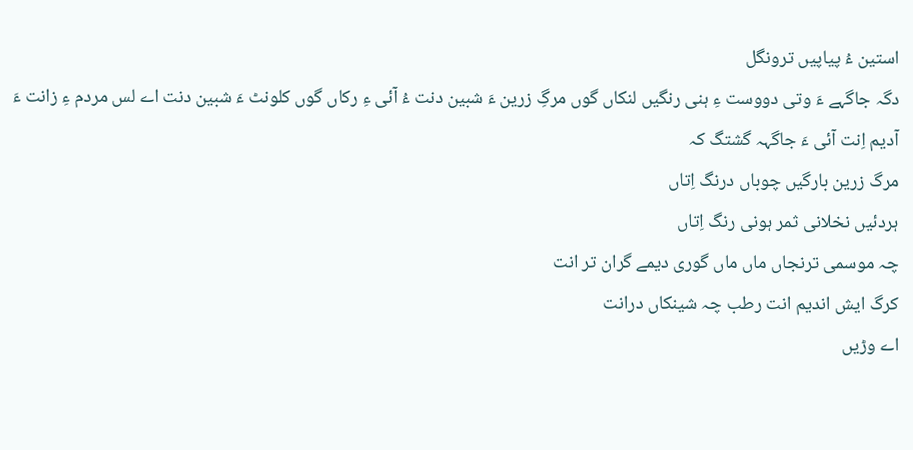استین ءُ پیاپیں ترونگل
دگہ جاگہے ءَ وتی دووست ءِ ہنی رنگیں لنکاں گوں مرگِ زرین ءَ شبین دنت ءُ آئی ءِ رکاں گوں کلونٹ ءَ شبین دنت اے لس مردم ءِ زانت ءَ آدیم اِنت آئی ءَ جاگہہ گشتگ کہ
مرگ زرین بارگیں چوباں درنگ اِتاں
ہردئیں نخلانی ثمر ہونی رنگ اِتاں
چہ موسمی ترنجاں ماں ماں گوری دیمے گران تر انت
کرگ ایش اندیم انت رطب چہ شینکاں درانت
اے وڑیں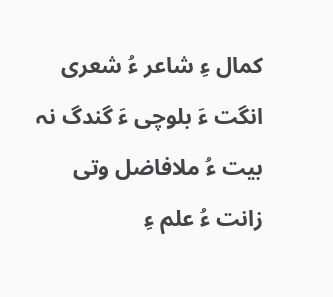کمال ءِ شاعر ءُ شعری انگت ءَ بلوچی ءَ گندگ نہ بیت ءُ ملافاضل وتی زانت ءُ علم ءِ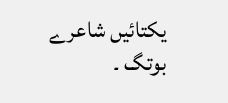یکتائیں شاعرے بوتگ ۔